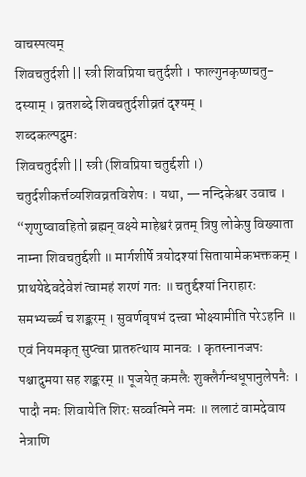वाचस्पत्यम्
शिवचतुर्दशी || स्त्री शिवप्रिया चतुर्दशी । फाल्गुनकृष्णचतु- दस्याम् । व्रतशब्दे शिवचतुर्दशीव्रतं दृश्यम् ।
शब्दकल्पद्रुमः
शिवचतुर्दशी || स्त्री (शिवप्रिया चतुर्द्दशी ।)
चतुर्दशीकर्त्तव्यशिवव्रतविशेषः । यथा, — नन्दिकेश्वर उवाच । “शृणुष्वावहितो ब्रह्मन् वक्ष्ये माहेश्वरं व्रतम् त्रिषु लोकेषु विख्याता नाम्ना शिवचतुर्द्दशी ॥ मार्गशीर्षे त्रयोदश्यां सितायामेकभक्तकम् । प्राथयेद्देवदेवेशं त्वामहं शरणं गतः ॥ चतुर्द्दश्यां निराहारः समभ्यर्च्च्य च शङ्करम् । सुवर्णवृषभं दत्त्वा भोक्ष्यामीति परेऽहनि ॥ एवं नियमकृत् सुप्त्वा प्रातरुत्थाय मानवः । कृतस्नानजपः पश्चादुमया सह शङ्करम् ॥ पूजयेत् कमलैः शुक्लैर्गन्धधूपानुलेपनैः । पादौ नमः शिवायेति शिरः सर्व्वात्मने नमः ॥ ललाटं वामदेवाय नेत्राणि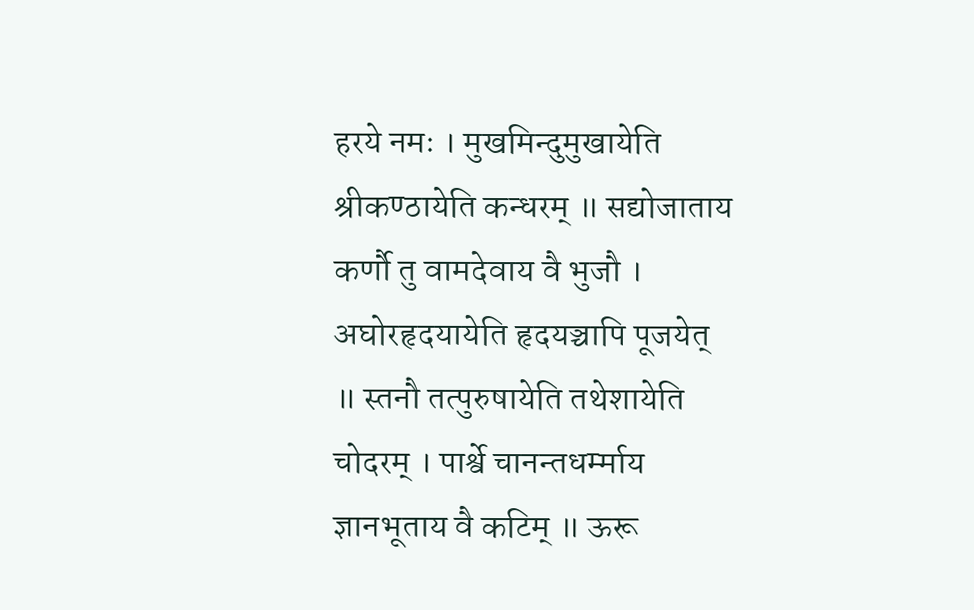हरये नमः । मुखमिन्दुमुखायेति श्रीकण्ठायेति कन्धरम् ॥ सद्योजाताय कर्णौ तु वामदेवाय वै भुजौ । अघोरहृदयायेति हृदयञ्चापि पूजयेत् ॥ स्तनौ तत्पुरुषायेति तथेशायेति चोदरम् । पार्श्वे चानन्तधर्म्माय ज्ञानभूताय वै कटिम् ॥ ऊरू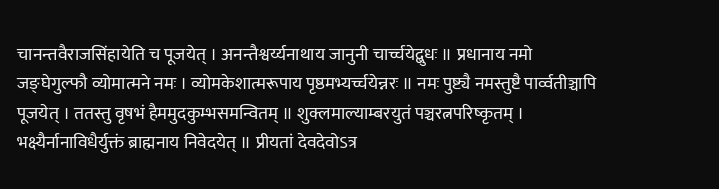चानन्तवैराजसिंहायेति च पूजयेत् । अनन्तैश्वर्य्यनाथाय जानुनी चार्च्चयेद्बुधः ॥ प्रधानाय नमो जङ्घेगुल्फौ व्योमात्मने नमः । व्योमकेशात्मरूपाय पृष्ठमभ्यर्च्चयेन्नरः ॥ नमः पुष्ट्यै नमस्तुष्टै पार्व्वतीञ्चापि पूजयेत् । ततस्तु वृषभं हैममुदकुम्भसमन्वितम् ॥ शुक्लमाल्याम्बरयुतं पञ्चरत्नपरिष्कृतम् । भक्ष्यैर्नानाविधैर्युक्तं ब्राह्मनाय निवेदयेत् ॥ प्रीयतां देवदेवोऽत्र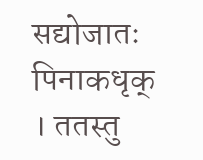सद्योजातः पिनाकधृक् । ततस्तु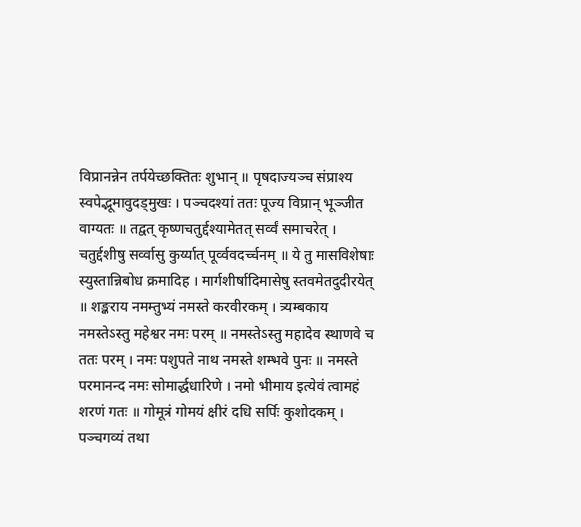विप्रानन्नेन तर्पयेच्छक्तितः शुभान् ॥ पृषदाज्यञ्च संप्राश्य स्वपेद्भूमावुदड्मुखः । पञ्चदश्यां ततः पूज्य विप्रान् भूञ्जीत वाग्यतः ॥ तद्वत् कृष्णचतुर्द्दश्यामेतत् सर्व्वं समाचरेत् । चतुर्द्दशीषु सर्व्वासु कुर्य्यात् पूर्व्ववदर्च्चनम् ॥ ये तु मासविशेषाः स्युस्तान्निबोध क्रमादिह । मार्गशीर्षादिमासेषु स्तवमेतदुदीरयेत् ॥ शङ्कराय नमम्तुभ्यं नमस्ते करवीरकम् । त्र्यम्बकाय नमस्तेऽस्तु महेश्वर नमः परम् ॥ नमस्तेऽस्तु महादेव स्थाणवे च ततः परम् । नमः पशुपते नाथ नमस्ते शम्भवे पुनः ॥ नमस्ते परमानन्द नमः सोमार्द्धधारिणे । नमो भीमाय इत्येवं त्वामहं शरणं गतः ॥ गोमूत्रं गोमयं क्षीरं दधि सर्पिः कुशोदकम् । पञ्चगव्यं तथा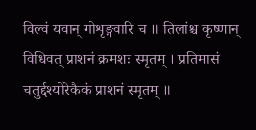विल्वं यवान् गोशृङ्गवारि च ॥ तिलांश्च कृष्णान् विधिवत् प्राशनं क्रमशः स्मृतम् । प्रतिमासं चतुर्द्दश्योरेकैकं प्राशनं स्मृतम् ॥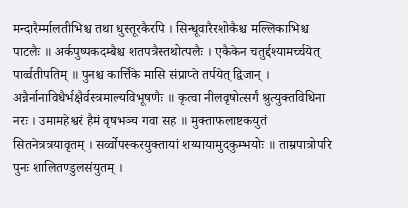मन्दारैर्म्मालतीभिश्च तथा धुस्तूरकैरपि । सिन्धूवारैरशोकैश्च मल्लिकाभिश्च पाटलैः ॥ अर्कपुष्पकदम्बैश्च शतपत्रैस्तथोत्पलैः । एकैकेन चतुर्द्दश्यामर्च्चयेत् पार्व्वतीपतिम् ॥ पुनश्च कार्त्तिके मासि संप्राप्ते तर्पयेत् द्विजान् । अन्नैर्नानाविधैर्भक्षैर्वस्त्रमाल्यविभूषणैः ॥ कृत्वा नीलवृषोत्सर्गं श्रुत्युक्तविधिना नरः । उमामहेश्वरं हैमं वृषभञ्च गवा सह ॥ मुक्ताफलाष्टकयुतं सितनेत्रत्रयावृतम् । सर्व्वोपस्करयुक्तायां शय्यायामुदकुम्भयोः ॥ ताम्रपात्रोपरि पुनः शालितण्डुलसंयुतम् ।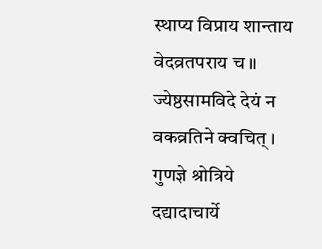स्थाप्य विप्राय शान्ताय वेदव्रतपराय च ॥ ज्येष्ठसामविदे देयं न वकव्रतिने क्वचित् । गुणज्ञे श्रोत्रिये दद्यादाचार्ये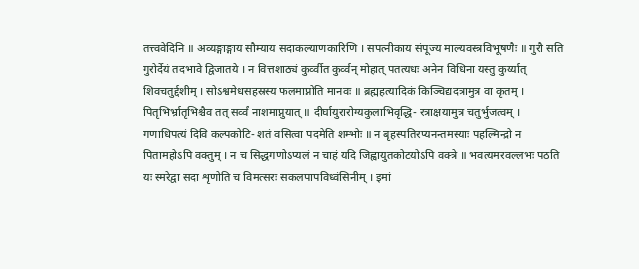तत्त्ववेदिनि ॥ अव्यङ्गाङ्गाय सौम्याय सदाकल्याणकारिणि । सपत्नीकाय संपूज्य माल्यवस्त्रविभूषणैः ॥ गुरौ सति गुरोर्देयं तदभावे द्विजातये । न वित्तशाठ्यं कुर्व्वीत कुर्व्वन् मोहात् पतत्यधः अनेन विधिना यस्तु कुर्य्यात् शिवचतुर्द्दशीम् । सोऽश्वमेधसहस्रस्य फलमाप्नोति मानवः ॥ ब्रह्महत्यादिकं किञ्चिद्यदत्रामुत्र वा कृतम् । पितृभिर्भ्रातृभिश्चैव तत् सर्व्वं नाशमाप्नुयात् ॥ दीर्घायुरारोग्यकुलाभिवृद्धि- रत्राक्षयामुत्र चतुर्भुजत्वम् । गणाधिपत्यं दिवि कल्पकोटि- शतं वसित्वा पदमेति शम्भोः ॥ न बृहस्पतिरप्यनन्तमस्याः पहल्मिन्द्रो न पितामहोऽपि वक्तुम् । न च सिद्धगणोऽप्यलं न चाहं यदि जिह्वायुतकोटयोऽपि वक्त्रे ॥ भवत्यमरवल्लभः पठति यः स्मरेद्वा सदा शृणोति च विमत्सरः सकलपापविध्वंसिनीम् । इमां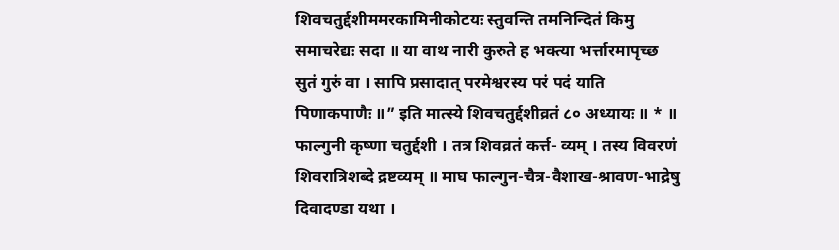शिवचतुर्द्दशीममरकामिनीकोटयः स्तुवन्ति तमनिन्दितं किमु समाचरेद्यः सदा ॥ या वाथ नारी कुरुते ह भक्त्या भर्त्तारमापृच्छ सुतं गुरुं वा । सापि प्रसादात् परमेश्वरस्य परं पदं याति पिणाकपाणैः ॥” इति मात्स्ये शिवचतुर्द्दशीव्रतं ८० अध्यायः ॥ * ॥
फाल्गुनी कृष्णा चतुर्द्दशी । तत्र शिवव्रतं कर्त्त- व्यम् । तस्य विवरणं शिवरात्रिशब्दे द्रष्टव्यम् ॥ माघ फाल्गुन-चैत्र-वैशाख-श्रावण-भाद्रेषु दिवादण्डा यथा ।